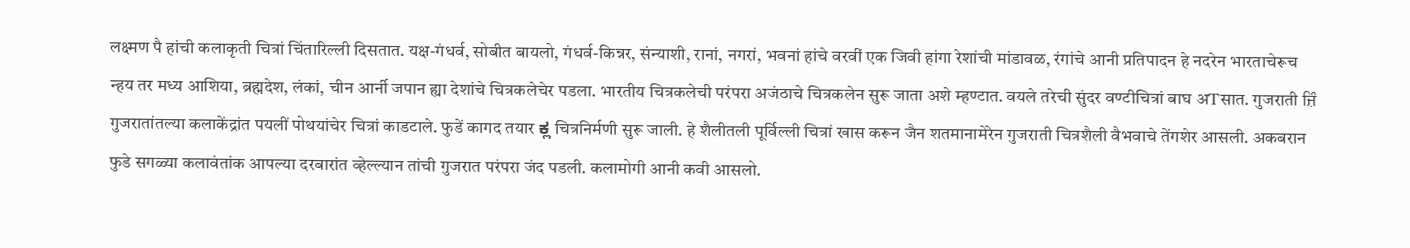लक्ष्मण पै हांची कलाकृती चित्रां चिंतारिल्ली दिसतात. यक्ष-गंधर्व, सोबीत बायलो, गंधर्व-किन्नर, संन्याशी, रानां, नगरां, भवनां हांचे वरवीं एक जिवी हांगा रेशांची मांडावळ, रंगांचे आनी प्रतिपादन हे नदरेन भारताचेरूच न्हय तर मध्य आशिया, ब्रह्मदेश, लंकां, चीन आर्नी जपान ह्या देशांचे चित्रकलेचेर पडला. भारतीय चित्रकलेची परंपरा अजंठाचे चित्रकलेन सुरू जाता अशे म्हण्टात. वयले तरेची सुंदर वण्टीचित्रां बाघ अTसात. गुजराती ਜ਼ਿੰ गुजरातांतल्या कलाकेंद्रांत पयलीं पोथयांचेर चित्रां काडटाले. फुडें कागद तयार ಕ್ಲ चित्रनिर्मणी सुरू जाली. हे शैलीतली पूर्विल्ली चित्रां खास करून जैन शतमानामेरेन गुजराती चित्रशैली वैभवाचे तेंगशेर आसली. अकबरान फुडे सगळ्या कलावंतांक आपल्या दरबारांत व्हेल्ल्यान तांची गुजरात परंपरा जंद पडली. कलामोगी आनी कवी आसलो.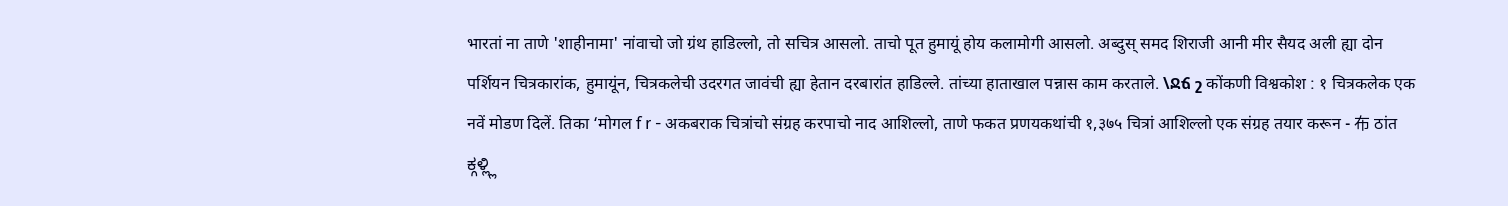भारतां ना ताणे 'शाहीनामा' नांवाचो जो ग्रंथ हाडिल्लो, तो सचित्र आसलो. ताचो पूत हुमायूं होय कलामोगी आसलो. अब्दुस् समद शिराजी आनी मीर सैयद अली ह्या दोन पर्शियन चित्रकारांक, हुमायूंन, चित्रकलेची उदरगत जावंची ह्या हेतान दरबारांत हाडिल्ले. तांच्या हाताखाल पन्नास काम करताले. \Ջճ շ कोंकणी विश्वकोश : १ चित्रकलेक एक नवें मोडण दिलें. तिका ‘मोगल f r - अकबराक चित्रांचो संग्रह करपाचो नाद आशिल्लो, ताणे फकत प्रणयकथांची १,३७५ चित्रां आशिल्लो एक संग्रह तयार करून - 布 ठांत ಕ್ಗಳ್ಲ್ಲಿ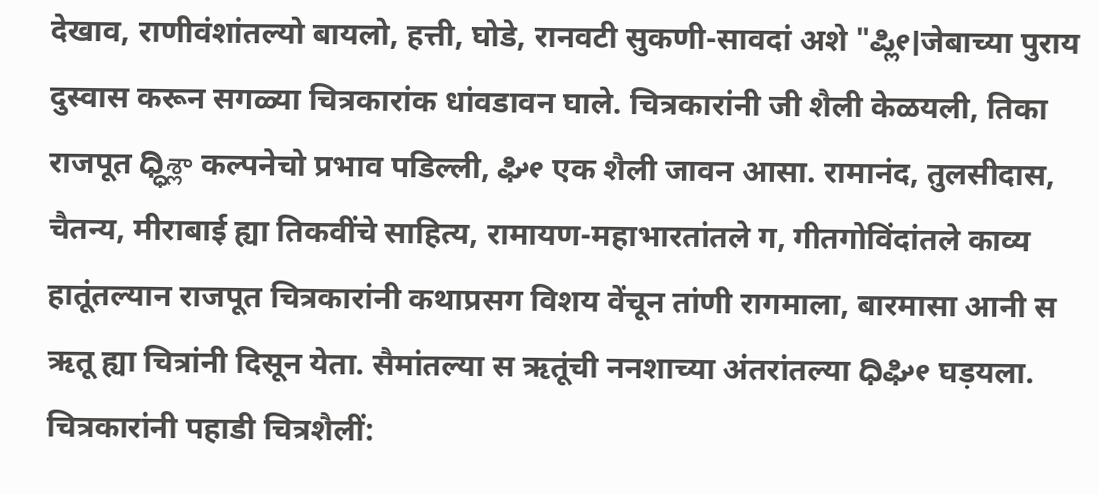देखाव, राणीवंशांतल्यो बायलो, हत्ती, घोडे, रानवटी सुकणी-सावदां अशे "ಪ್ಲೀ।जेबाच्या पुराय दुस्वास करून सगळ्या चित्रकारांक धांवडावन घाले. चित्रकारांनी जी शैली केळयली, तिका राजपूत ಧ್ಧಿశ్లా कल्पनेचो प्रभाव पडिल्ली, ಘೀ एक शैली जावन आसा. रामानंद, तुलसीदास, चैतन्य, मीराबाई ह्या तिकवींचे साहित्य, रामायण-महाभारतांतले ग, गीतगोविंदांतले काव्य हातूंतल्यान राजपूत चित्रकारांनी कथाप्रसग विशय वेंचून तांणी रागमाला, बारमासा आनी स ऋतू ह्या चित्रांनी दिसून येता. सैमांतल्या स ऋतूंची ननशाच्या अंतरांतल्या ಧಿಘೀ घड़यला. चित्रकारांनी पहाडी चित्रशैलीं: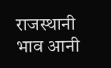राजस्थानी भाव आनी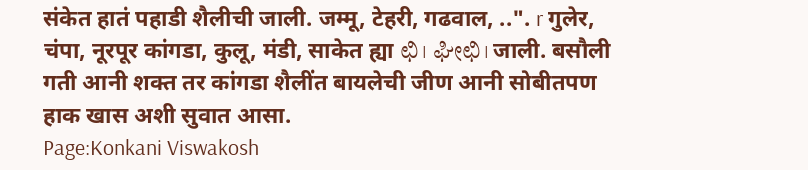संकेत हातं पहाडी शैलीची जाली. जम्मू, टेहरी, गढवाल, ..". r गुलेर, चंपा, नूरपूर कांगडा, कुलू, मंडी, साकेत ह्या ಛಿ। ಘೀಛಿ। जाली. बसौली गती आनी शक्त तर कांगडा शैलींत बायलेची जीण आनी सोबीतपण हाक खास अशी सुवात आसा.
Page:Konkani Viswakosh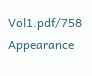Vol1.pdf/758
Appearance